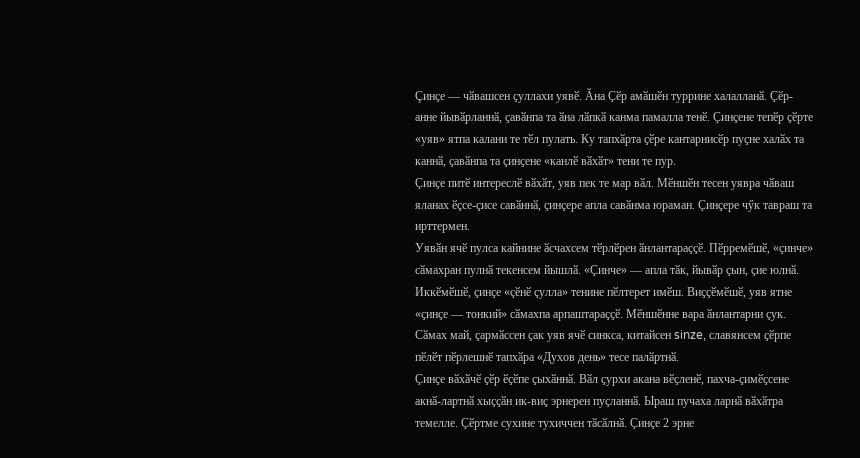Çинҫе — чӑвашсен ҫуллахи уявӗ. Ăна Ҫӗр амӑшӗн туррине халалланӑ. Ҫӗр-анне йывӑрланнӑ, ҫавӑнпа та ӑна лӑпкӑ канма памалла тенӗ. Ҫинҫене тепӗр ҫӗрте «уяв» ятпа калани те тӗл пулать. Ку тапхӑрта ҫӗре кантарнисӗр пуҫне халӑх та каннӑ, ҫавӑнпа та ҫинҫене «канлӗ вӑхӑт» тени те пур.
Ҫинҫе питӗ интереслӗ вӑхӑт, уяв пек те мар вӑл. Мӗншӗн тесен уявра чӑваш яланах ӗҫсе-ҫисе савӑннӑ, ҫинҫере апла савӑнма юраман. Ҫинҫере чӳк тавраш та ирттермен.
Уявӑн ячӗ пулса кайнине ӑсчахсем тӗрлӗрен ӑнлантараҫҫӗ. Пӗрремӗшӗ, «ҫинче» сӑмахран пулнӑ текенсем йышлӑ. «Ҫинче» — апла тӑк, йывӑр ҫын, ҫие юлнӑ. Иккӗмӗшӗ, ҫинҫе «ҫӗнӗ ҫулла» тенине пӗлтерет имӗш. Виҫҫӗмӗшӗ, уяв ятне «ҫинҫе — тонкий» сӑмахпа арпаштараҫҫӗ. Мӗншӗнне вара ӑнлантарни ҫук. Сӑмах май, ҫармӑссен ҫак уяв ячӗ синкса, китайсен sinze, славянсем ҫӗрпе пӗлӗт пӗрлешнӗ тапхӑра «Духов день» тесе палӑртнӑ.
Ҫинҫе вӑхӑчӗ ҫӗр ӗҫӗпе ҫыхӑннӑ. Вӑл ҫурхи акана вӗҫленӗ, пахча-ҫимӗҫсене акнӑ-лартнӑ хыҫҫӑн ик-виҫ эрнерен пуҫланнӑ. Ыраш пучаха ларнӑ вӑхӑтра темелле. Ҫӗртме сухине тухиччен тӑсӑлнӑ. Ҫинҫе 2 эрне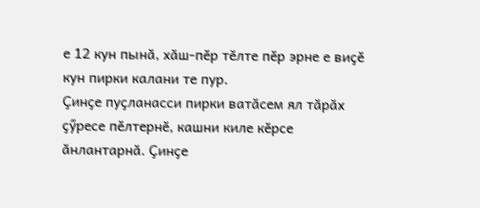е 12 кун пынӑ, хӑш-пӗр тӗлте пӗр эрне е виҫӗ кун пирки калани те пур.
Ҫинҫе пуҫланасси пирки ватӑсем ял тӑрӑх ҫӳресе пӗлтернӗ, кашни киле кӗрсе ӑнлантарнӑ. Ҫинҫе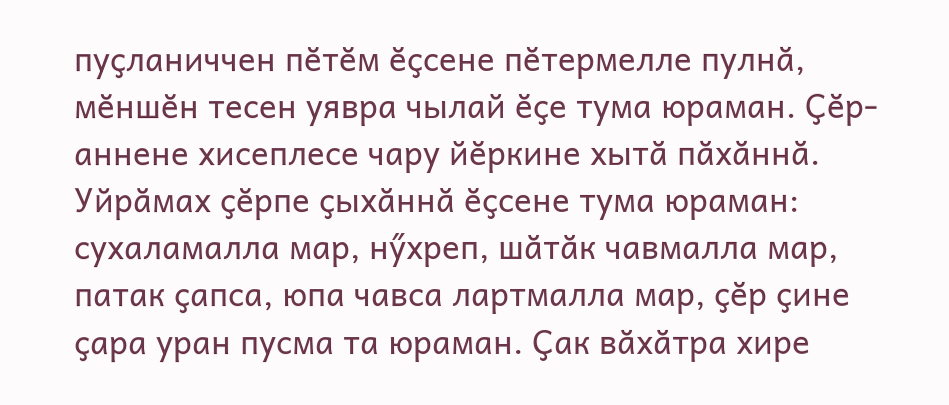пуҫланиччен пӗтӗм ӗҫсене пӗтермелле пулнӑ, мӗншӗн тесен уявра чылай ӗҫе тума юраман. Ҫӗр-аннене хисеплесе чару йӗркине хытӑ пӑхӑннӑ. Уйрӑмах ҫӗрпе ҫыхӑннӑ ӗҫсене тума юраман: сухаламалла мар, нӳхреп, шӑтӑк чавмалла мар, патак ҫапса, юпа чавса лартмалла мар, ҫӗр ҫине ҫара уран пусма та юраман. Ҫак вӑхӑтра хире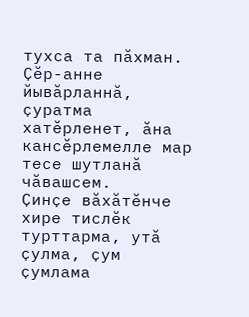тухса та пӑхман. Ҫӗр-анне йывӑрланнӑ, ҫуратма хатӗрленет, ӑна кансӗрлемелле мар тесе шутланӑ чӑвашсем.
Ҫинҫе вӑхӑтӗнче хире тислӗк турттарма, утӑ ҫулма, ҫум ҫумлама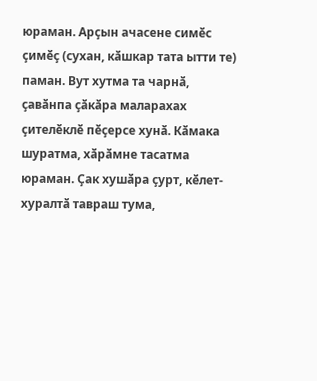юраман. Арҫын ачасене симӗс ҫимӗҫ (сухан, кӑшкар тата ытти те) паман. Вут хутма та чарнӑ, ҫавӑнпа ҫӑкӑра маларахах ҫителӗклӗ пӗҫерсе хунӑ. Кӑмака шуратма, хӑрӑмне тасатма юраман. Ҫак хушӑра ҫурт, кӗлет-хуралтӑ тавраш тума,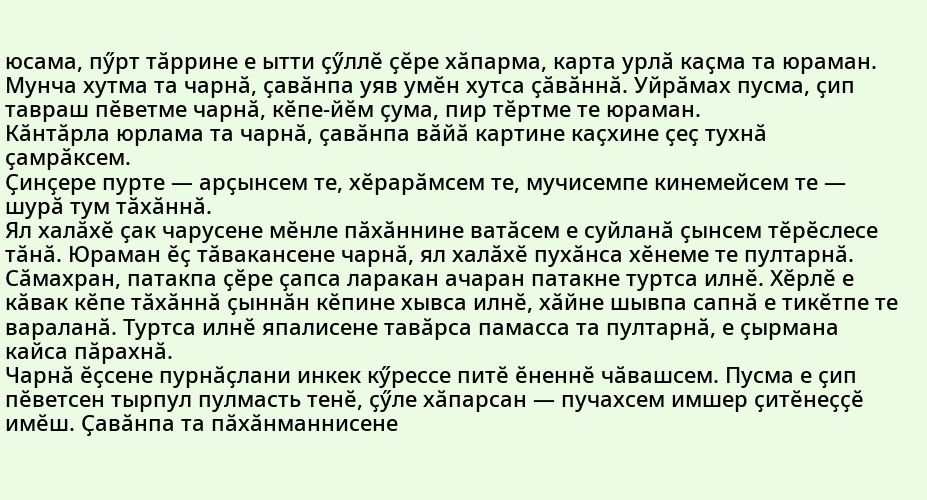юсама, пӳрт тӑррине е ытти ҫӳллӗ ҫӗре хӑпарма, карта урлӑ каҫма та юраман. Мунча хутма та чарнӑ, ҫавӑнпа уяв умӗн хутса ҫӑвӑннӑ. Уйрӑмах пусма, ҫип тавраш пӗветме чарнӑ, кӗпе-йӗм ҫума, пир тӗртме те юраман.
Кӑнтӑрла юрлама та чарнӑ, ҫавӑнпа вӑйӑ картине каҫхине ҫеҫ тухнӑ ҫамрӑксем.
Ҫинҫере пурте — арҫынсем те, хӗрарӑмсем те, мучисемпе кинемейсем те — шурӑ тум тӑхӑннӑ.
Ял халӑхӗ ҫак чарусене мӗнле пӑхӑннине ватӑсем е суйланӑ ҫынсем тӗрӗслесе тӑнӑ. Юраман ӗҫ тӑвакансене чарнӑ, ял халӑхӗ пухӑнса хӗнеме те пултарнӑ. Сӑмахран, патакпа ҫӗре ҫапса ларакан ачаран патакне туртса илнӗ. Хӗрлӗ е кӑвак кӗпе тӑхӑннӑ ҫыннӑн кӗпине хывса илнӗ, хӑйне шывпа сапнӑ е тикӗтпе те вараланӑ. Туртса илнӗ япалисене тавӑрса памасса та пултарнӑ, е ҫырмана кайса пӑрахнӑ.
Чарнӑ ӗҫсене пурнӑҫлани инкек кӳрессе питӗ ӗненнӗ чӑвашсем. Пусма е ҫип пӗветсен тырпул пулмасть тенӗ, ҫӳле хӑпарсан — пучахсем имшер ҫитӗнеҫҫӗ имӗш. Ҫавӑнпа та пӑхӑнманнисене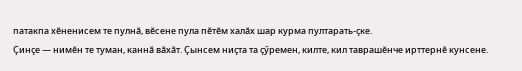патакпа хӗненисем те пулнӑ, вӗсене пула пӗтӗм халӑх шар курма пултарать-ҫке.
Ҫинҫе — нимӗн те туман, каннӑ вӑхӑт. Ҫынсем ниҫта та ҫӳремен, килте, кил таврашӗнче ирттернӗ кунсене.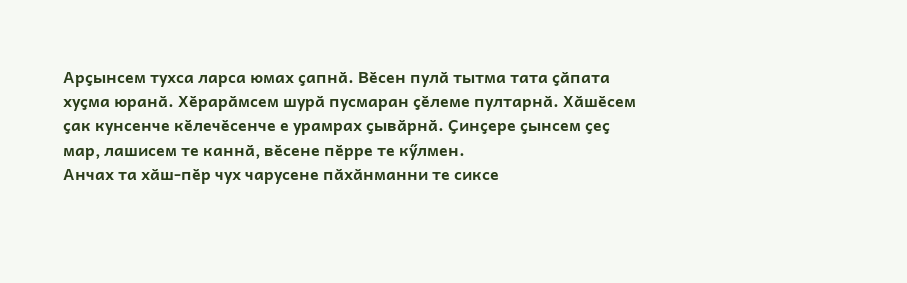Арҫынсем тухса ларса юмах ҫапнӑ. Вӗсен пулӑ тытма тата ҫӑпата хуҫма юранӑ. Хӗрарӑмсем шурӑ пусмаран ҫӗлеме пултарнӑ. Хӑшӗсем ҫак кунсенче кӗлечӗсенче е урамрах ҫывӑрнӑ. Ҫинҫере ҫынсем ҫеҫ мар, лашисем те каннӑ, вӗсене пӗрре те кӳлмен.
Анчах та хӑш-пӗр чух чарусене пӑхӑнманни те сиксе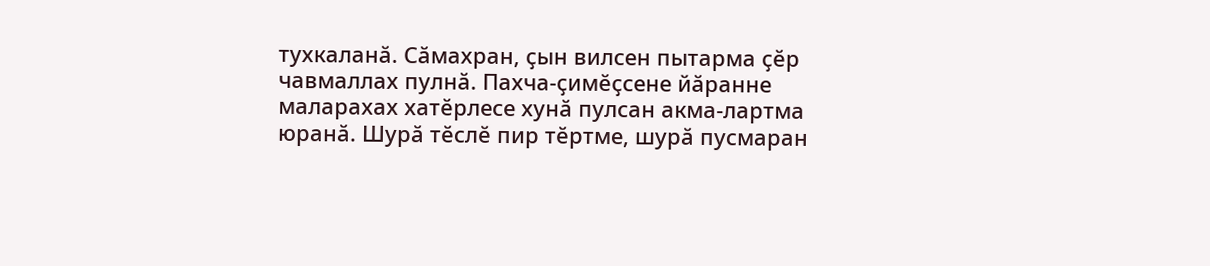тухкаланӑ. Сӑмахран, ҫын вилсен пытарма ҫӗр чавмаллах пулнӑ. Пахча-ҫимӗҫсене йӑранне маларахах хатӗрлесе хунӑ пулсан акма-лартма юранӑ. Шурӑ тӗслӗ пир тӗртме, шурӑ пусмаран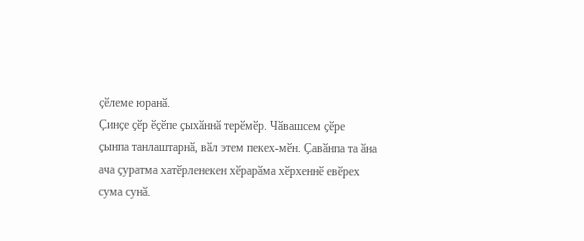ҫӗлеме юранӑ.
Ҫинҫе ҫӗр ӗҫӗпе ҫыхӑннӑ терӗмӗр. Чӑвашсем ҫӗре ҫынпа танлаштарнӑ, вӑл этем пекех-мӗн. Ҫавӑнпа та ӑна ача ҫуратма хатӗрленекен хӗрарӑма хӗрхеннӗ евӗрех сума сунӑ.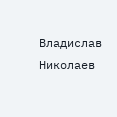Владислав Николаев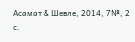Асамат & Шевле, 2014, 7№, 2 с.